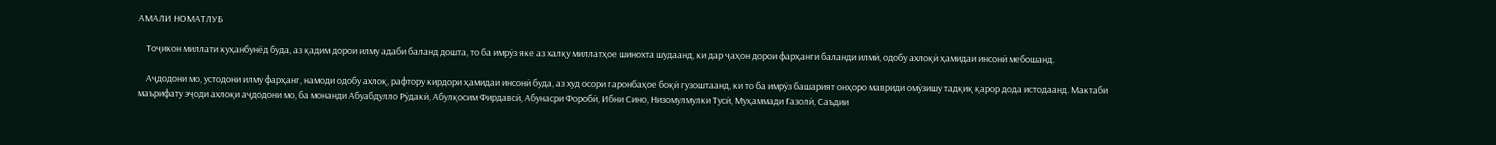АМАЛИ НОМАТЛУБ

    Тоҷикон миллати куҳанбунёд буда, аз қадим дорои илму адаби баланд дошта, то ба имрӯз яке аз халқу миллатҳое шинохта шудаанд, ки дар ҷаҳон дорои фарҳанги баланди илмӣ, одобу ахлоқӣ ҳамидаи инсонӣ мебошанд.

    Аҷдодони мо, устодони илму фарҳанг, намоди одобу ахлоқ, рафтору кирдори ҳамидаи инсонӣ буда, аз худ осори гаронбаҳое боқӣ гузоштаанд, ки то ба имрӯз башарият онҳоро мавриди омӯзишу тадқиқ қарор дода истодаанд. Мактаби маърифату эҷоди ахлоқи аҷдодони мо, ба монанди Абуабдулло Рӯдакӣ, Абулқосим Фирдавсӣ, Абунасри Форобӣ, Ибни Сино, Низомулмулки Тусӣ, Муҳаммади Ғазолӣ, Саъдии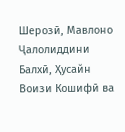Шерозӣ, Мавлоно Ҷалолиддини Балхӣ, Ҳусайн Воизи Кошифӣ ва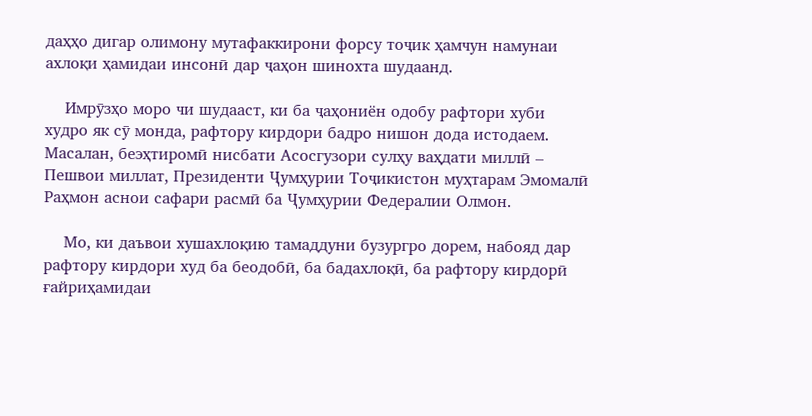даҳҳо дигар олимону мутафаккирони форсу тоҷик ҳамчун намунаи ахлоқи ҳамидаи инсонӣ дар ҷаҳон шинохта шудаанд.

    Имрӯзҳо моро чи шудааст, ки ба ҷаҳониён одобу рафтори хуби худро як сӯ монда, рафтору кирдори бадро нишон дода истодаем. Масалан, беэҳтиромӣ нисбати Асосгузори сулҳу ваҳдати миллӣ – Пешвои миллат, Президенти Ҷумҳурии Тоҷикистон муҳтарам Эмомалӣ Раҳмон аснои сафари расмӣ ба Ҷумҳурии Федералии Олмон.

    Мо, ки даъвои хушахлоқию тамаддуни бузургро дорем, набояд дар рафтору кирдори худ ба беодобӣ, ба бадахлоқӣ, ба рафтору кирдорӣ ғайриҳамидаи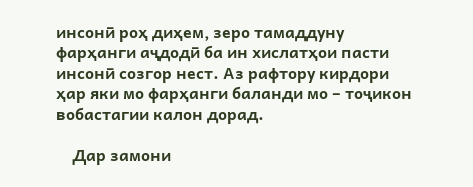инсонӣ роҳ диҳем, зеро тамаддуну фарҳанги аҷдодӣ ба ин хислатҳои пасти инсонӣ созгор нест. Аз рафтору кирдори ҳар яки мо фарҳанги баланди мо – тоҷикон вобастагии калон дорад.

    Дар замони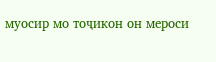муосир мо тоҷикон он мероси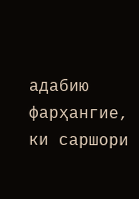адабию фарҳангие, ки саршори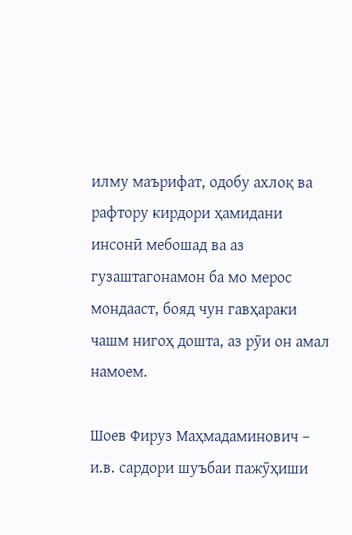илму маърифат, одобу ахлоқ ва рафтору кирдори ҳамидани инсонӣ мебошад ва аз гузаштагонамон ба мо мерос мондааст, бояд чун гавҳараки чашм нигоҳ дошта, аз рӯи он амал намоем.

Шоев Фируз Маҳмадаминович – и.в. сардори шуъбаи пажӯҳиши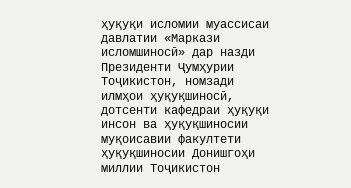ҳуқуқи исломии муассисаи давлатии «Маркази исломшиносӣ» дар назди Президенти Ҷумҳурии Тоҷикистон, номзади илмҳои ҳуқуқшиносӣ, дотсенти кафедраи ҳуқуқи инсон ва ҳуқуқшиносии муқоисавии факултети ҳуқуқшиносии Донишгоҳи миллии Тоҷикистон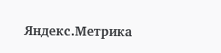Яндекс.Метрика